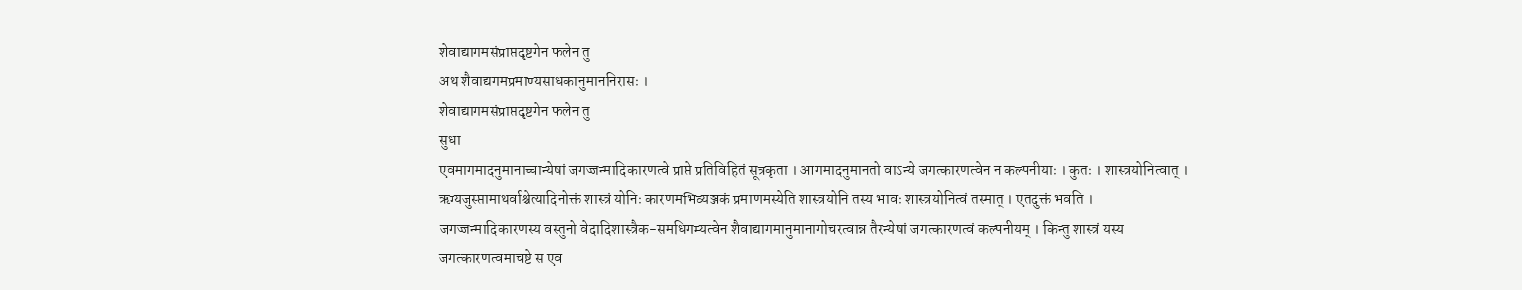शेवाद्यागमसंप्राप्तदृष्टगेन फलेन तु
अथ शैवाद्यगमप्रमाण्यसाधकानुमाननिरासः ।
शेवाद्यागमसंप्राप्तदृष्टगेन फलेन तु
सुधा
एवमागमादनुमानाच्चान्येषां जगज्जन्मादिकारणत्वे प्राप्ते प्रतिविहितं सूत्रकृता । आगमादनुमानतो वाऽन्ये जगत्कारणत्वेन न कल्पनीयाः । कुतः । शास्त्रयोनित्वात् । ऋग्यजुस्प्तामाथर्वाश्चेत्यादिनोक्तं शास्त्रं योनिः कारणमभिव्यञ्जकं प्रमाणमस्येति शास्त्रयोनि तस्य भावः शास्त्रयोनित्वं तस्मात् । एतदुक्तं भवति । जगज्जन्मादिकारणस्य वस्तुनो वेदादिशास्त्रैक-समधिगम्यत्वेन शैवाद्यागमानुमानागोचरत्वान्न तैरन्येषां जगत्कारणत्वं कल्पनीयम् । किन्तु शास्त्रं यस्य जगत्कारणत्वमाचष्टे स एव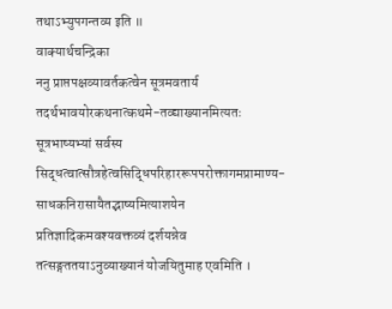तथाऽभ्युपगन्तव्य इति ॥
वाक्यार्थचन्द्रिका
ननु प्राप्तपक्षव्यावर्तकत्वेन सूत्रमवतार्य तदर्थभावयोरकथनात्कथमे-तव्द्याख्यानमित्यतः सूत्रभाष्यभ्यां सर्वस्य सिद्धत्वात्सौत्रहेत्वसिद्धिपरिहाररूपपरोक्तागमप्रामाण्य-साधकनिरासायैतद्भाष्यमित्याशयेन प्रतिज्ञादिकमवश्यवक्तव्यं दर्शयन्नेव तत्सङ्गततयाऽनुव्याख्यानं योजयितुमाह एवमिति ।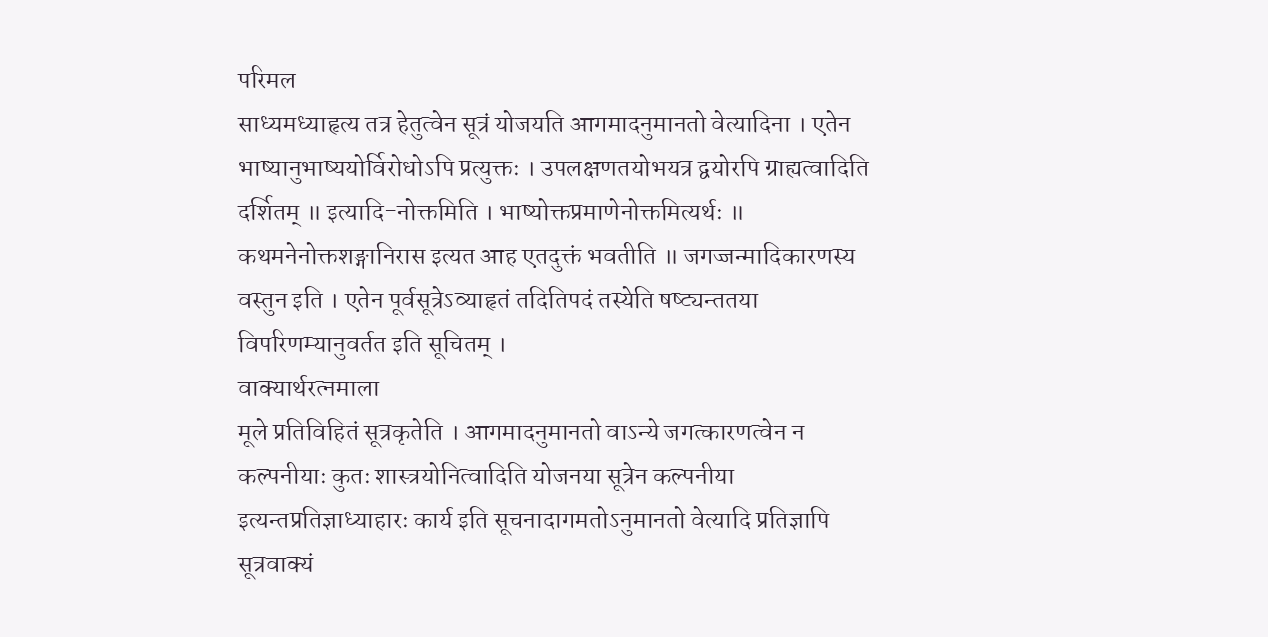परिमल
साध्यमध्याहृत्य तत्र हेतुत्वेन सूत्रं योजयति आगमादनुमानतो वेत्यादिना । एतेन भाष्यानुभाष्ययोर्विरोधोऽपि प्रत्युक्तः । उपलक्षणतयोभयत्र द्वयोरपि ग्राह्यत्वादिति दर्शितम् ॥ इत्यादि-नोक्तमिति । भाष्योक्तप्रमाणेनोक्तमित्यर्थः ॥ कथमनेनोक्तशङ्गानिरास इत्यत आह एतदुक्तं भवतीति ॥ जगज्जन्मादिकारणस्य वस्तुन इति । एतेन पूर्वसूत्रेऽव्याहृतं तदितिपदं तस्येति षष्ट्यन्ततया विपरिणम्यानुवर्तत इति सूचितम् ।
वाक्यार्थरत्नमाला
मूले प्रतिविहितं सूत्रकृतेति । आगमादनुमानतो वाऽन्ये जगत्कारणत्वेन न कल्पनीयाः कुतः शास्त्रयोनित्वादिति योजनया सूत्रेन कल्पनीया इत्यन्तप्रतिज्ञाध्याहारः कार्य इति सूचनादागमतोऽनुमानतो वेत्यादि प्रतिज्ञापि सूत्रवाक्यं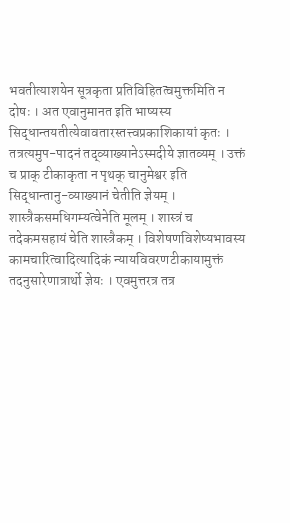भवतीत्याशयेन सूत्रकृता प्रतिविहितत्वमुक्तमिति न दोषः । अत एवानुमानत इति भाष्यस्य सिद्धान्तयतीत्येवावतारस्तत्त्वप्रकाशिकायां कृतः । तत्रत्यमुप-पादनं तद्व्याख्यानेऽस्मदीये ज्ञातव्यम् । उक्तं च प्राक् टीकाकृता न पृथक् चानुमेश्वर इति सिद्धान्तानु-व्याख्यानं चेतीति ज्ञेयम् । शास्त्रैकसमधिगम्यत्वेनेति मूलम् । शास्त्रं च तदेकमसहायं चेति शास्त्रैकम् । विशेषणविशेष्यभावस्य कामचारित्वादित्यादिकं न्यायविवरणटीकायामुक्तं तदनुसारेणात्रार्थो ज्ञेयः । एवमुत्तरत्र तत्र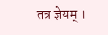तत्र ज्ञेयम् ।